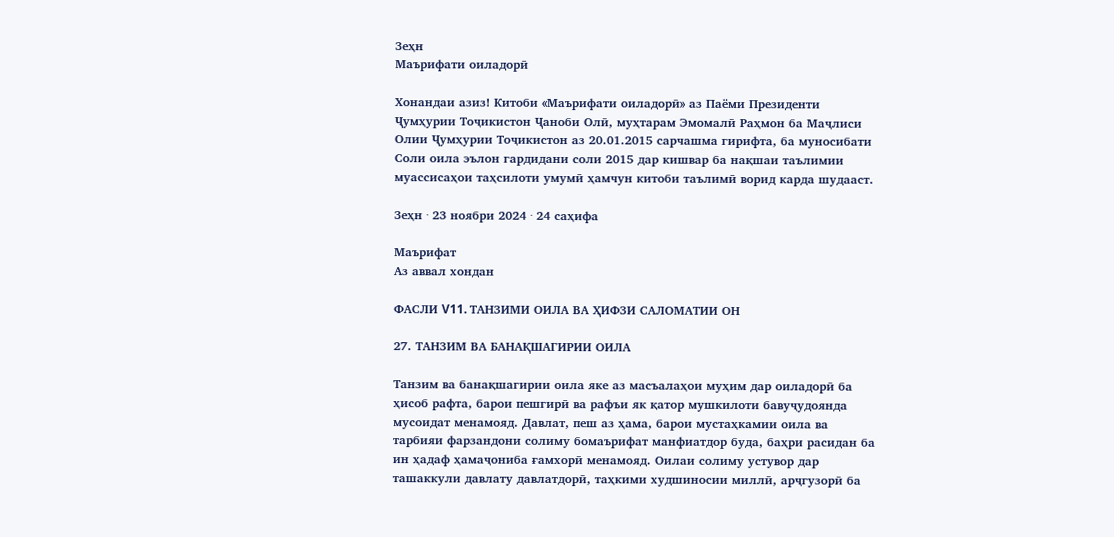Зеҳн
Маърифати оиладорӣ

Хонандаи азиз! Китоби «Маърифати оиладорӣ» аз Паёми Президенти Ҷумҳурии Тоҷикистон Ҷаноби Олӣ, муҳтарам Эмомалӣ Раҳмон ба Маҷлиси Олии Ҷумҳурии Тоҷикистон аз 20.01.2015 сарчашма гирифта, ба муносибати Соли оила эълон гардидани соли 2015 дар кишвар ба нақшаи таълимии муассисаҳои таҳсилоти умумӣ ҳамчун китоби таълимӣ ворид карда шудааст.

Зеҳн · 23 ноябри 2024 · 24 саҳифа

Маърифат
Аз аввал хондан

ФАСЛИ V11. ТАНЗИМИ ОИЛА ВА ҲИФЗИ САЛОМАТИИ ОН

27. ТАНЗИМ ВА БАНАҚШАГИРИИ ОИЛА

Танзим ва банақшагирии оила яке аз масъалаҳои муҳим дар оиладорӣ ба ҳисоб рафта, барои пешгирӣ ва рафъи як қатор мушкилоти бавуҷудоянда мусоидат менамояд. Давлат, пеш аз ҳама, барои мустаҳкамии оила ва тарбияи фарзандони солиму бомаърифат манфиатдор буда, баҳри расидан ба ин ҳадаф ҳамаҷониба ғамхорӣ менамояд. Оилаи солиму устувор дар ташаккули давлату давлатдорӣ, таҳкими худшиносии миллӣ, арҷгузорӣ ба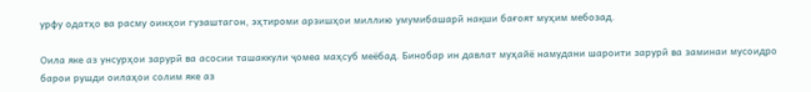урфу одатҳо ва расму оинҳои гузаштагон, эҳтироми арзишҳои миллию умумибашарӣ нақши бағоят муҳим мебозад.

Оила яке аз унсурҳои зарурӣ ва асосии ташаккули ҷомеа маҳсуб меёбад. Бинобар ин давлат муҳайё намудани шароити зарурӣ ва заминаи мусоидро барои рушди оилаҳои солим яке аз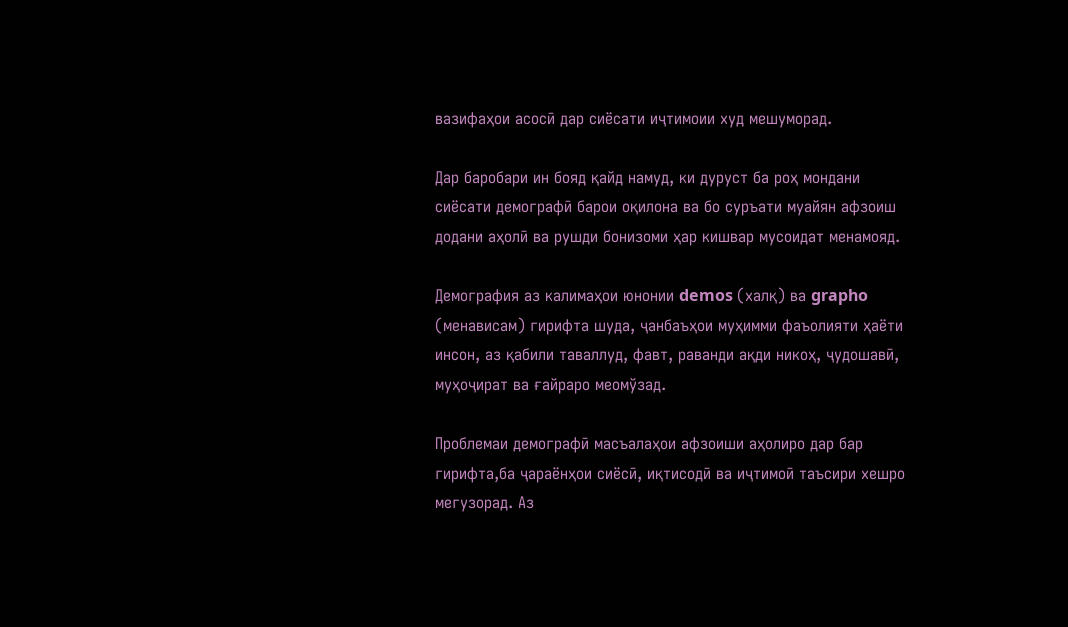вазифаҳои асосӣ дар сиёсати иҷтимоии худ мешуморад.

Дар баробари ин бояд қайд намуд, ки дуруст ба роҳ мондани сиёсати демографӣ барои оқилона ва бо суръати муайян афзоиш додани аҳолӣ ва рушди бонизоми ҳар кишвар мусоидат менамояд.

Демография аз калимаҳои юнонии demos (халқ) ва grapho (менависам) гирифта шуда, ҷанбаъҳои муҳимми фаъолияти ҳаёти инсон, аз қабили таваллуд, фавт, раванди ақди никоҳ, ҷудошавӣ, муҳоҷират ва ғайраро меомўзад.

Проблемаи демографӣ масъалаҳои афзоиши аҳолиро дар бар гирифта,ба ҷараёнҳои сиёсӣ, иқтисодӣ ва иҷтимоӣ таъсири хешро мегузорад. Аз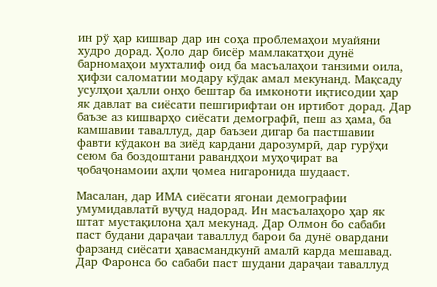ин рў ҳар кишвар дар ин соҳа проблемаҳои муайяни худро дорад. Ҳоло дар бисёр мамлакатҳои дунё барномаҳои мухталиф оид ба масъалаҳои танзими оила, ҳифзи саломатии модару кўдак амал мекунанд. Мақсаду усулҳои ҳалли онҳо бештар ба имконоти иқтисодии ҳар як давлат ва сиёсати пешгирифтаи он иртибот дорад. Дар баъзе аз кишварҳо сиёсати демографӣ, пеш аз ҳама, ба камшавии таваллуд, дар баъзеи дигар ба пастшавии фавти кўдакон ва зиёд кардани дарозумрӣ, дар гурўҳи сеюм ба боздоштани равандҳои муҳоҷират ва ҷобаҷонамоии аҳли ҷомеа нигаронида шудааст.

Масалан, дар ИМА сиёсати ягонаи демографии умумидавлатӣ вуҷуд надорад. Ин масъалаҳоро ҳар як штат мустақилона ҳал мекунад. Дар Олмон бо сабаби паст будани дараҷаи таваллуд барои ба дунё овардани фарзанд сиёсати ҳавасмандкунӣ амалӣ карда мешавад. Дар Фаронса бо сабаби паст шудани дараҷаи таваллуд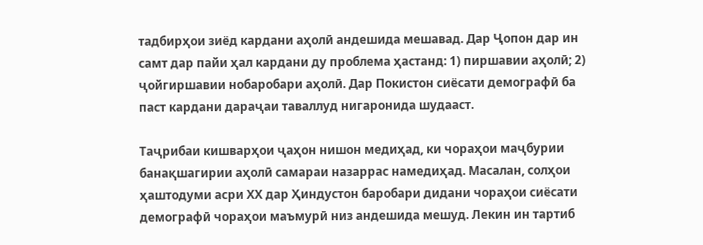тадбирҳои зиёд кардани аҳолӣ андешида мешавад. Дар Ҷопон дар ин самт дар пайи ҳал кардани ду проблема ҳастанд: 1) пиршавии аҳолӣ; 2) ҷойгиршавии нобаробари аҳолӣ. Дар Покистон сиёсати демографӣ ба паст кардани дараҷаи таваллуд нигаронида шудааст.

Таҷрибаи кишварҳои ҷаҳон нишон медиҳад, ки чораҳои маҷбурии банақшагирии аҳолӣ самараи назаррас намедиҳад. Масалан, солҳои ҳаштодуми асри ХХ дар Ҳиндустон баробари дидани чораҳои сиёсати демографӣ чораҳои маъмурӣ низ андешида мешуд. Лекин ин тартиб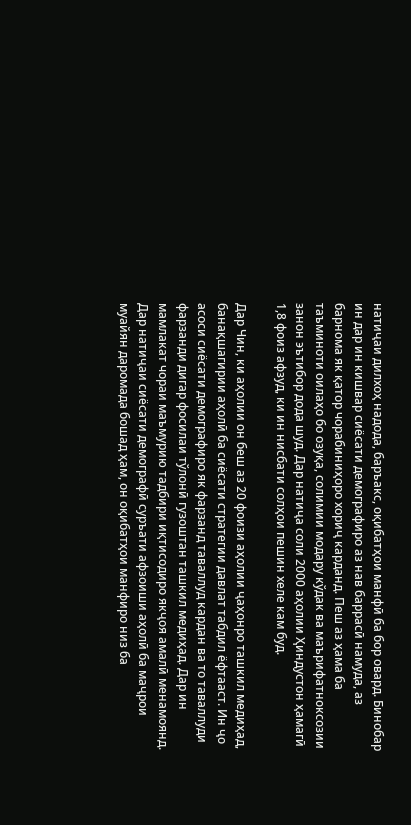натиҷаи дилхоҳ надода, баръакс, оқибатҳои манфӣ ба бор овард. Бинобар ин дар ин кишвар сиёсати демографиро аз нав баррасӣ намуда, аз барнома як қатор чорабиниҳоро хориҷ карданд. Пеш аз ҳама ба таъминоти оилаҳо бо озуқа, солимии модару кўдак ва маърифатноксозии занон эътибор дода шуд. Дар натиҷа соли 2000 аҳолии Ҳиндустон ҳамагӣ 1,8 фоиз афзуд, ки ин нисбати солҳои пешин хеле кам буд.

Дар Чин, ки аҳолии он беш аз 20 фоизи аҳолии ҷаҳонро ташкил медиҳад, банақшагирии аҳолӣ ба сиёсати стратегии давлат табдил ёфтааст. Ин ҷо асоси сиёсати демографиро як фарзанд таваллуд кардан ва то таваллуди фарзанди дигар фосилаи тўлонӣ гузоштан ташкил медиҳад. Дар ин мамлакат чораи маъмурию тадбири иқтисодиро якҷоя амалӣ менамоянд. Дар натиҷаи сиёсати демографӣ суръати афзоиши аҳолӣ ба маҷрои муайян даромада бошад ҳам, он оқибатҳои манфиро низ ба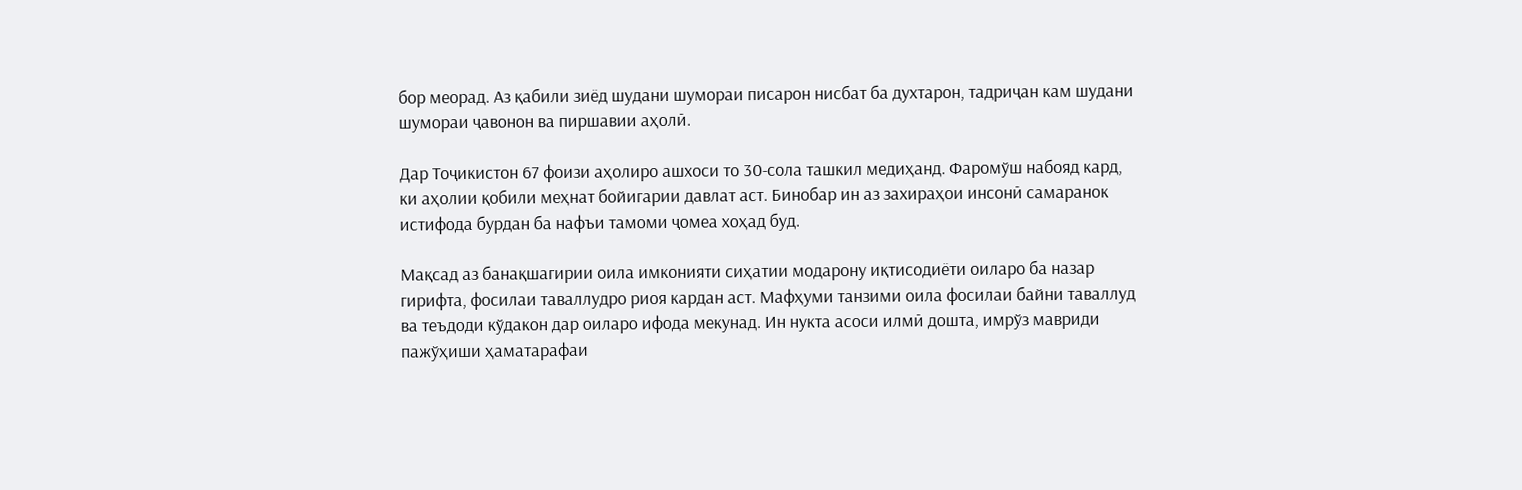бор меорад. Аз қабили зиёд шудани шумораи писарон нисбат ба духтарон, тадриҷан кам шудани шумораи ҷавонон ва пиршавии аҳолӣ.

Дар Тоҷикистон 67 фоизи аҳолиро ашхоси то 30-сола ташкил медиҳанд. Фаромўш набояд кард, ки аҳолии қобили меҳнат бойигарии давлат аст. Бинобар ин аз захираҳои инсонӣ самаранок истифода бурдан ба нафъи тамоми ҷомеа хоҳад буд.

Мақсад аз банақшагирии оила имконияти сиҳатии модарону иқтисодиёти оиларо ба назар гирифта, фосилаи таваллудро риоя кардан аст. Мафҳуми танзими оила фосилаи байни таваллуд ва теъдоди кўдакон дар оиларо ифода мекунад. Ин нукта асоси илмӣ дошта, имрўз мавриди пажўҳиши ҳаматарафаи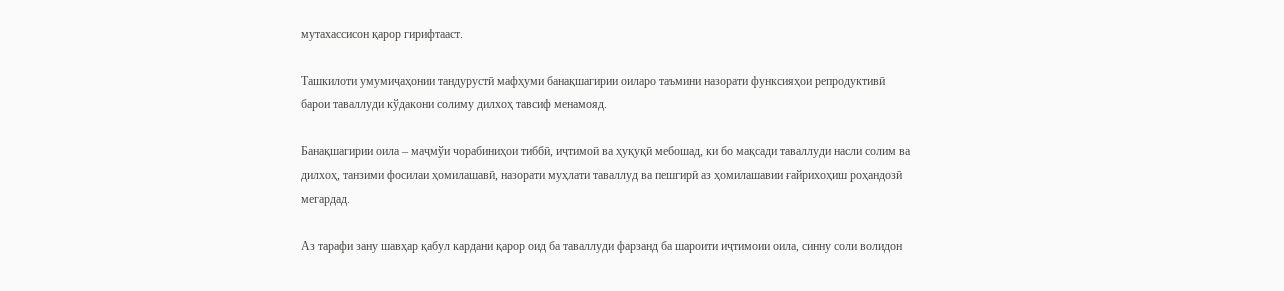мутахассисон қарор гирифтааст.

Ташкилоти умумиҷаҳонии тандурустӣ мафҳуми банақшагирии оиларо таъмини назорати функсияҳои репродуктивӣ барои таваллуди кўдакони солиму дилхоҳ тавсиф менамояд.

Банақшагирии оила – маҷмўи чорабиниҳои тиббӣ, иҷтимоӣ ва ҳуқуқӣ мебошад, ки бо мақсади таваллуди насли солим ва дилхоҳ, танзими фосилаи ҳомилашавӣ, назорати муҳлати таваллуд ва пешгирӣ аз ҳомилашавии ғайрихоҳиш роҳандозӣ мегардад.

Аз тарафи зану шавҳар қабул кардани қарор оид ба таваллуди фарзанд ба шароити иҷтимоии оила, синну соли волидон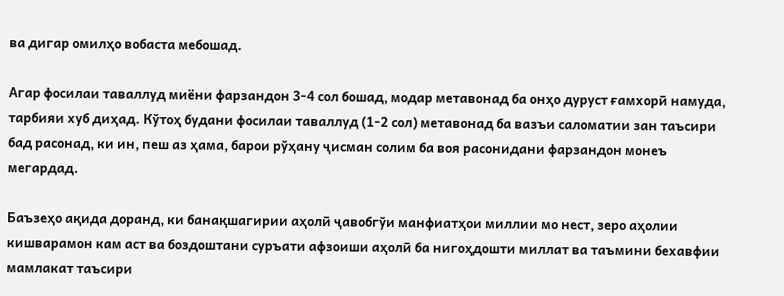ва дигар омилҳо вобаста мебошад.

Агар фосилаи таваллуд миёни фарзандон 3-4 сол бошад, модар метавонад ба онҳо дуруст ғамхорӣ намуда, тарбияи хуб диҳад. Кўтоҳ будани фосилаи таваллуд (1-2 сол) метавонад ба вазъи саломатии зан таъсири бад расонад, ки ин, пеш аз ҳама, барои рўҳану ҷисман солим ба воя расонидани фарзандон монеъ мегардад.

Баъзеҳо ақида доранд, ки банақшагирии аҳолӣ ҷавобгўи манфиатҳои миллии мо нест, зеро аҳолии кишварамон кам аст ва боздоштани суръати афзоиши аҳолӣ ба нигоҳдошти миллат ва таъмини бехавфии мамлакат таъсири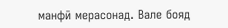манфӣ мерасонад. Вале бояд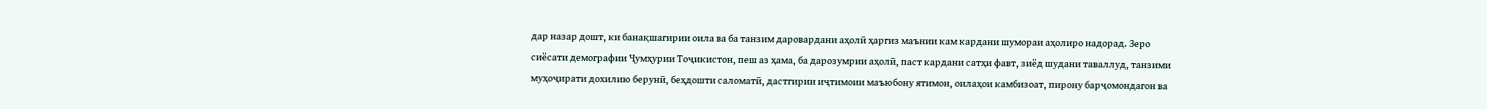дар назар дошт, ки банақшагирии оила ва ба танзим даровардани аҳолӣ ҳаргиз маънии кам кардани шумораи аҳолиро надорад. Зеро сиёсати демографии Ҷумҳурии Тоҷикистон, пеш аз ҳама, ба дарозумрии аҳолӣ, паст кардани сатҳи фавт, зиёд шудани таваллуд, танзими муҳоҷирати дохилию берунӣ, беҳдошти саломатӣ, дастгирии иҷтимоии маъюбону ятимон, оилаҳои камбизоат, пирону барҷомондагон ва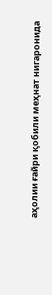аҳолии ғайри қобили меҳнат нигаронида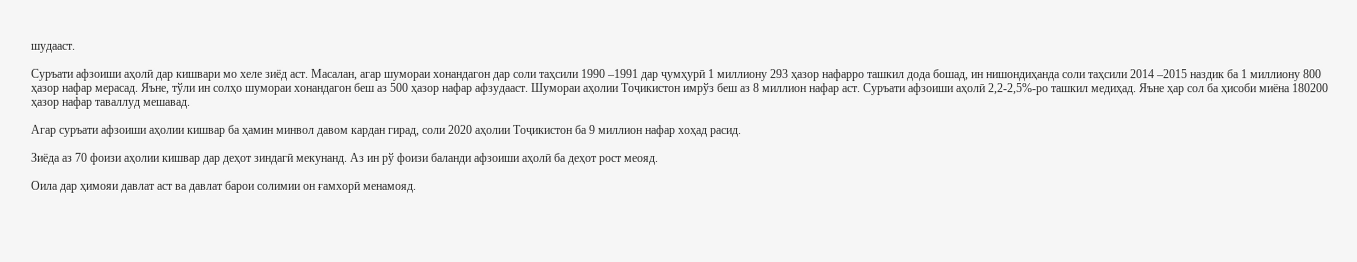шудааст.

Суръати афзоиши аҳолӣ дар кишвари мо хеле зиёд аст. Масалан, агар шумораи хонандагон дар соли таҳсили 1990 –1991 дар ҷумҳурӣ 1 миллиону 293 ҳазор нафарро ташкил дода бошад, ин нишондиҳанда соли таҳсили 2014 –2015 наздик ба 1 миллиону 800 ҳазор нафар мерасад. Яъне, тўли ин солҳо шумораи хонандагон беш аз 500 ҳазор нафар афзудааст. Шумораи аҳолии Тоҷикистон имрўз беш аз 8 миллион нафар аст. Суръати афзоиши аҳолӣ 2,2-2,5%-ро ташкил медиҳад. Яъне ҳар сол ба ҳисоби миёна 180200 ҳазор нафар таваллуд мешавад.

Агар суръати афзоиши аҳолии кишвар ба ҳамин минвол давом кардан гирад, соли 2020 аҳолии Тоҷикистон ба 9 миллион нафар хоҳад расид.

Зиёда аз 70 фоизи аҳолии кишвар дар деҳот зиндагӣ мекунанд. Аз ин рў фоизи баланди афзоиши аҳолӣ ба деҳот рост меояд.

Оила дар ҳимояи давлат аст ва давлат барои солимии он ғамхорӣ менамояд.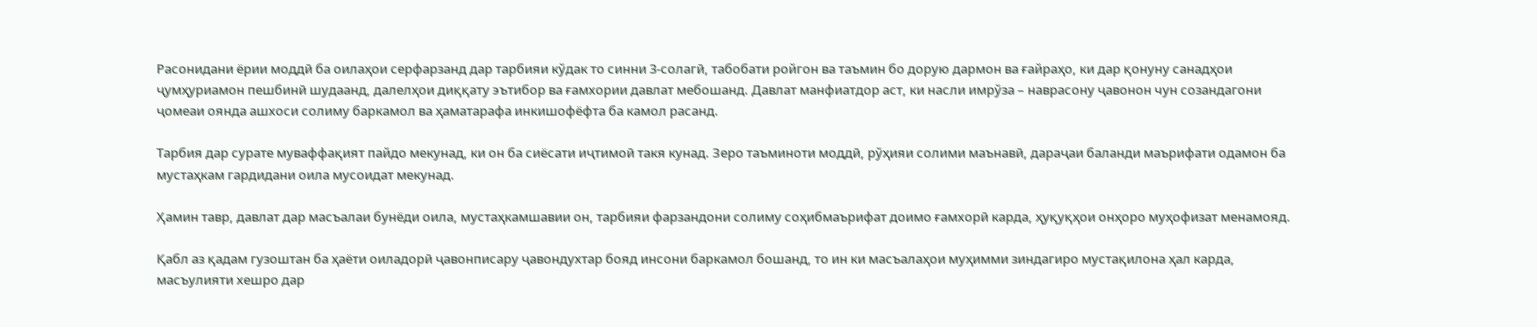Расонидани ёрии моддӣ ба оилаҳои серфарзанд дар тарбияи кўдак то синни 3-солагӣ, табобати ройгон ва таъмин бо дорую дармон ва ғайраҳо, ки дар қонуну санадҳои ҷумҳуриамон пешбинӣ шудаанд, далелҳои диққату эътибор ва ғамхории давлат мебошанд. Давлат манфиатдор аст, ки насли имрўза – наврасону ҷавонон чун созандагони ҷомеаи оянда ашхоси солиму баркамол ва ҳаматарафа инкишофёфта ба камол расанд.

Тарбия дар сурате муваффақият пайдо мекунад, ки он ба сиёсати иҷтимоӣ такя кунад. Зеро таъминоти моддӣ, рўҳияи солими маънавӣ, дараҷаи баланди маърифати одамон ба мустаҳкам гардидани оила мусоидат мекунад.

Ҳамин тавр, давлат дар масъалаи бунёди оила, мустаҳкамшавии он, тарбияи фарзандони солиму соҳибмаърифат доимо ғамхорӣ карда, ҳуқуқҳои онҳоро муҳофизат менамояд.

Қабл аз қадам гузоштан ба ҳаёти оиладорӣ ҷавонписару ҷавондухтар бояд инсони баркамол бошанд, то ин ки масъалаҳои муҳимми зиндагиро мустақилона ҳал карда, масъулияти хешро дар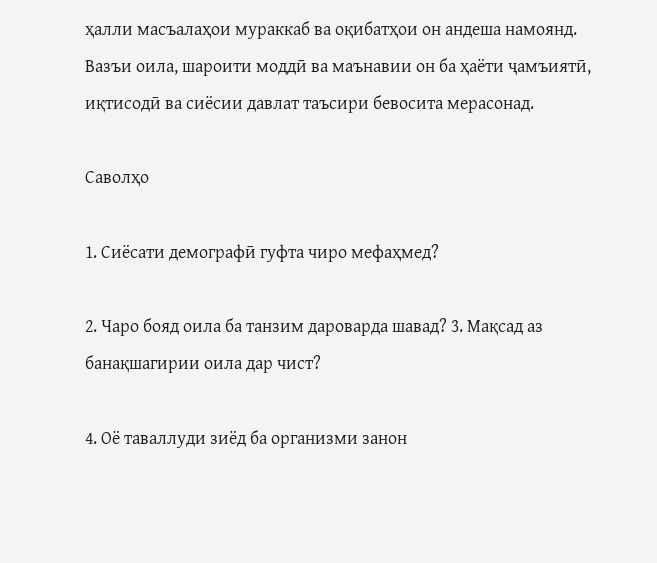ҳалли масъалаҳои мураккаб ва оқибатҳои он андеша намоянд. Вазъи оила, шароити моддӣ ва маънавии он ба ҳаёти ҷамъиятӣ, иқтисодӣ ва сиёсии давлат таъсири бевосита мерасонад.

Саволҳо

1. Сиёсати демографӣ гуфта чиро мефаҳмед?

2. Чаро бояд оила ба танзим дароварда шавад? 3. Мақсад аз банақшагирии оила дар чист?

4. Оё таваллуди зиёд ба организми занон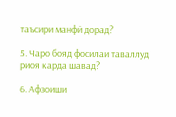таъсири манфӣ дорад?

5. Чаро бояд фосилаи таваллуд риоя карда шавад?

6. Афзоиши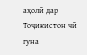аҳолӣ дар Тоҷикистон чӣ гуна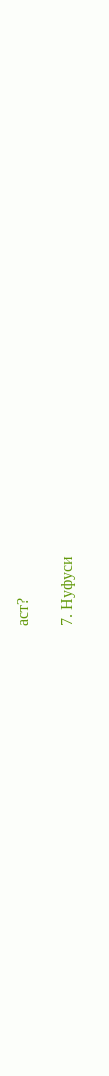аст?

7. Нуфуси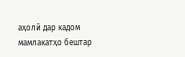аҳолӣ дар кадом мамлакатҳо бештар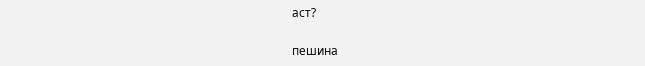аст?

пешина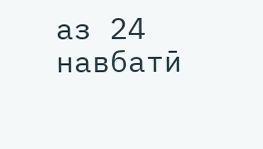аз 24
навбатӣ